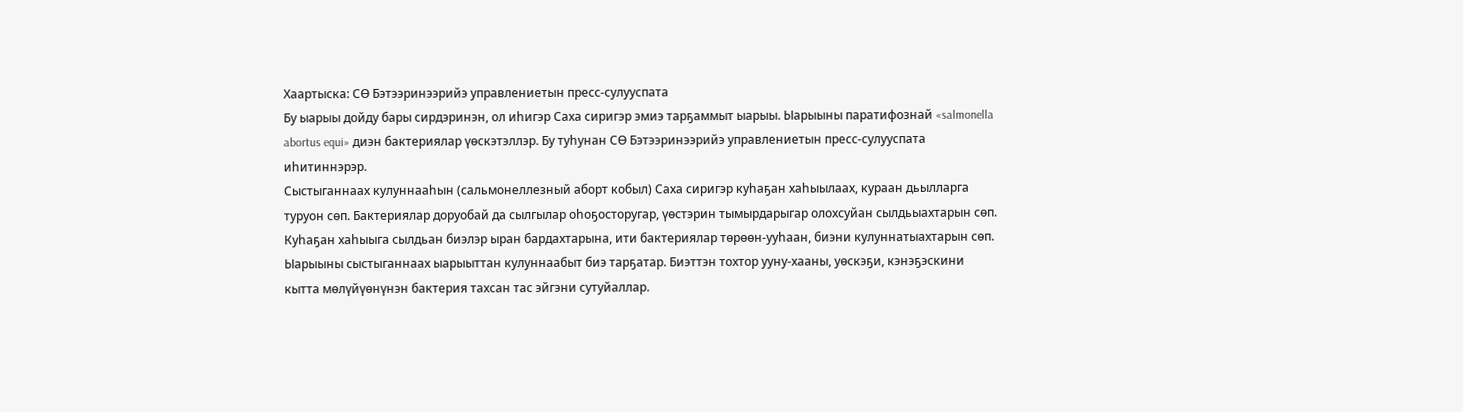Хаартыска: СӨ Бэтээринээрийэ управлениетын пресс-сулууспата
Бу ыарыы дойду бары сирдэринэн, ол иһигэр Саха сиригэр эмиэ тарҕаммыт ыарыы. Ыарыыны паратифознай «salmonella abortus equi» диэн бактериялар үөскэтэллэр. Бу туһунан СӨ Бэтээринээрийэ управлениетын пресс-сулууспата иһитиннэрэр.
Сыстыганнаах кулуннааһын (сальмонеллезный аборт кобыл) Саха сиригэр куһаҕан хаһыылаах, кураан дьылларга туруон сөп. Бактериялар доруобай да сылгылар оһоҕосторугар, үөстэрин тымырдарыгар олохсуйан сылдьыахтарын сөп. Куһаҕан хаһыыга сылдьан биэлэр ыран бардахтарына, ити бактериялар төрөөн-ууһаан, биэни кулуннатыахтарын сөп.
Ыарыыны сыстыганнаах ыарыыттан кулуннаабыт биэ тарҕатар. Биэттэн тохтор ууну-хааны, уөскэҕи, кэнэҕэскини кытта мөлүйүөнүнэн бактерия тахсан тас эйгэни сутуйаллар.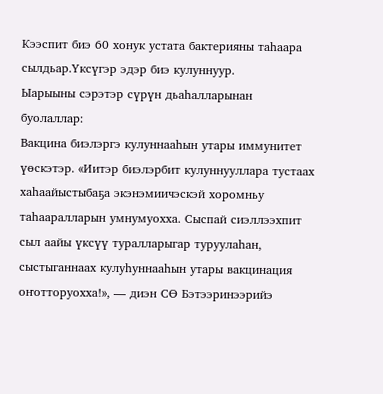Кээспит биэ 60 хонук устата бактерияны таһаара сылдьар.Үксүгэр эдэр биэ кулуннуур.
Ыарыыны сэрэтэр сүрүн дьаһалларынан буолаллар:
Вакцина биэлэргэ кулуннааһын утары иммунитет үөскэтэр. «Иитэр биэлэрбит кулуннууллара тустаах хаһаайыстыбаҕа экэнэмиичэскэй хоромньу таһааралларын умнумуохха. Сыспай сиэллээхпит сыл аайы үксүү туралларыгар туруулаһан, сыстыганнаах кулуһуннааһын утары вакцинация оҥотторуохха!», — диэн СӨ Бэтээринээрийэ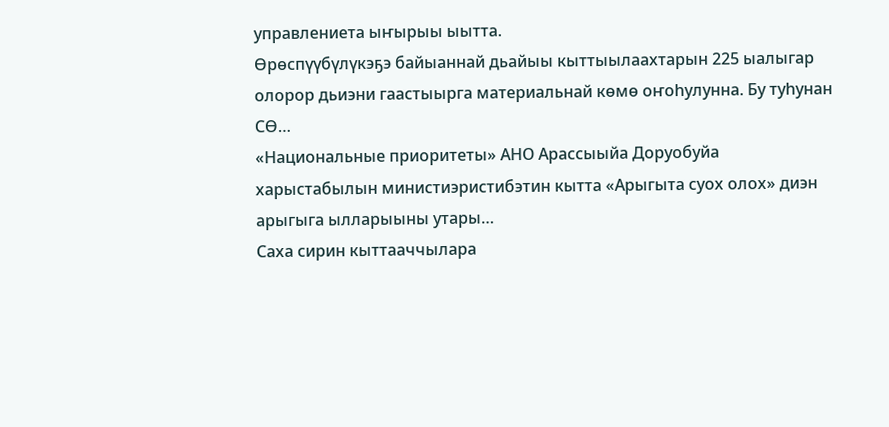управлениета ыҥырыы ыытта.
Өрөспүүбүлүкэҕэ байыаннай дьайыы кыттыылаахтарын 225 ыалыгар олорор дьиэни гаастыырга материальнай көмө оҥоһулунна. Бу туһунан СӨ…
«Национальные приоритеты» АНО Арассыыйа Доруобуйа харыстабылын министиэристибэтин кытта «Арыгыта суох олох» диэн арыгыга ылларыыны утары…
Саха сирин кыттааччылара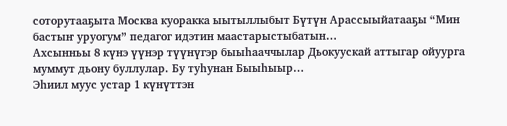соторутааҕыта Москва куоракка ыытыллыбыт Бүтүн Арассыыйатааҕы “Мин бастыҥ уруогум” педагог идэтин маастарыстыбатын…
Ахсынньы 8 күнэ үүнэр түүнүгэр быыһааччылар Дьокуускай аттыгар ойуурга муммут дьону буллулар. Бу туһунан Быыһыыр…
Эһиил муус устар 1 күнүттэн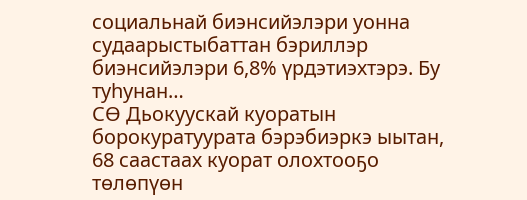социальнай биэнсийэлэри уонна судаарыстыбаттан бэриллэр биэнсийэлэри 6,8% үрдэтиэхтэрэ. Бу туһунан…
СӨ Дьокуускай куоратын борокуратуурата бэрэбиэркэ ыытан, 68 саастаах куорат олохтооҕо төлөпүөн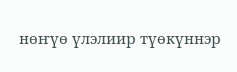нөҥүө үлэлиир түөкүннэр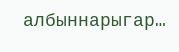албыннарыгар…